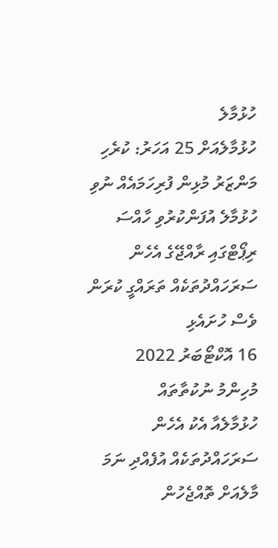ހުޅުމާލެ
ހުޅުމާލެއަށް 25 އަހަރު: ކުރެހި މަންޒަރު މުޅިން ފުރިހަމައެއް ނުވި
ހުޅުމާލެ އުފަންކުރުވި ހާއްސަ ރިޕޯޓްގައި ރާއްޖޭގެ އެހެން ސަރަހައްދުތަކެއް ތަރައްގީ ކުރަން ވެސް ހުށައެޅި
16 އޮކްޓޯބަރު 2022
މުހިންމު ނުކުތާތައް
ހުޅުމާލެއާ އެކު އެހެން ސަރަހައްދުތަކެއް އުފެއްދި ނަމަ މާލެއަށް ތޮއްޖެހުން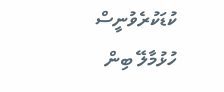ކުޑަކުރެވުނީސް
ހުޅުމާލޭ ބިން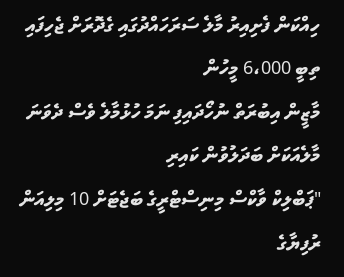ހިއްކަން ފެށިއިރު މާލެ ސަރަހައްދުގައި ގެދޮރަށް ޖެހިފައި ތިބީ 6،000 މީހުން
މާޒީން އިބުރަތް ނުހޯދައިފި ނަމަ ހުޅުމާލެ ވެސް ދެވަނަ މާލެއަކަށް ބަދަލުވުން ކައިރި
"ޕަބްލިކް ވާކްސް މިނިސްޓްރީގެ ބަޖެޓަށް 10 މިލިއަން ރުފިޔާގެ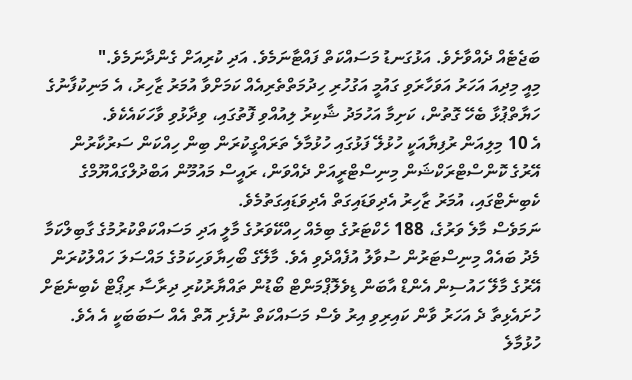ބަޖެޓެއް ދެއްވާށެވެ. އަޅުގަނޑު މަސައްކަތް ފައްޓާނަމެވެ. އަދި ކުރިއަށް ގެންދާނަމެވެ."
މިއީ މިދިއަ އަހަރު އަވަހާރަވި ގައުމީ އަގުހުރި ހިދުމަތްތެރިއެއް ކަމަށްވާ އުމަރު ޒާހިރު، އެ މަނިކުފާނުގެ ހަޔާތްޕުޅާ ބެހޭ ގޮތުން، ކަށިމާ އަހުމަދު ޝާކިރު ލިއުއްވި ފޮތުގައި، ވިދާޅުވި ވާހަކައެކެވެ.
އެ 10 މިލިއަން ރުފިޔާއަކީ ހުޅުލޭ ފަޅުގައި ހުޅުމާލެ ތަރައްގީކުރަން ބިން ހިއްކަން ސަރުކާރުން އޭރުގެ ކޮންސްޓްރަކްޝަން މިނިސްޓްރީއަށް ދެއްވަން، ރައީސް މައުމޫން އަބްދުލްގައްޔޫމްގެ ކެބިނެޓްގައި، އުމަރު ޒާހިރު އެދިވަޑައިގަތް އެދިވަޑައިގަތުމެވެ.
ނަމަވެސް މާލެ ވަރުގެ، 188 ހެކްޓަރުގެ ބިމެއް ހިއްކޭވަރުގެ މާލީ އަދި މަސައްކަތްކުރުމުގެ ގާބިލްކަމާ މެދު ބައެއް މިނިސްޓަރުން ސުވާލު އުފެއްދެވި އެވެ. މާލޭގެ ބޯހިޔާވަހިކަމުގެ މައްސަލަ ހައްލުކުރަން އޭރުގެ މާލޭ ހައުސިން އެންޑް އާބަން ޑިވެލޮޕްމަންޓް ބޯޑުން ތައްޔާރުކުރި ދިރާސާ ރިޕޯޓް ކެބިނެޓަށް ހުށައެޅިތާ ދެ އަހަރު ވާން ކައިރިވި އިރު ވެސް މަސައްކަތް ނުފެށި އޮތް އެއް ސަބަބަކީ އެ އެވެ.
ހުޅުމާލެ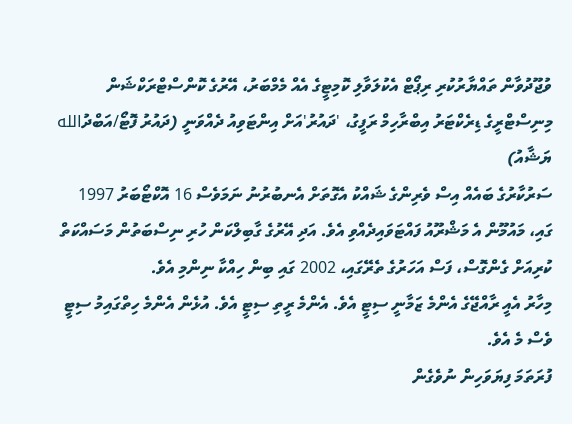ވުޖޫދުވާން ތައްޔާރުކުރި ރިޕޯޓް އެކުލަވާލި ކޮމިޓީގެ އެއް މެމްބަރު، އޭރުގެ ކޮންސްޓްރަކްޝަން މިނިސްޓްރީގެ ޑިރެކްޓަރު އިބްރާހިމް ރަފީގު، 'ދައުރު'އަށް އިންޓަވިއު ދެއްވަނީ (ދައުރު ފޮޓޯ/އަބްދުالله ޔަޝާއު)
ސަރުކާރުގެ ބައެއް އިސް ވެރިންގެ ޝައްކު އެގޮތަށް އެނބުރުނު ނަމަވެސް 16 އޮކްޓޯބަރު 1997 ގައި، މައުމޫން އެ މަޝްރޫއު ފައްޓަވައިދެއްވި އެވެ. އަދި އޭރުގެ ގާބިލްކަން ހުރި ނިސްބަތުން މަސައްކަތް ކުރިއަށް ގެންގޮސް، ފަސް އަހަރުގެ ތެރޭގައި، 2002 ގައި ބިން ހިއްކާ ނިންމި އެވެ.
މިހާރު އެއީ ރާއްޖޭގެ އެންމެ ޒަމާނީ ސިޓީ އެވެ. އެންމެ ރީތި ސިޓީ އެވެ. އުޅެން އެންމެ ހިތްގައިމު ސިޓީ ވެސް މެ އެވެ.
ފުރަތަމަ ފިޔަވަހިން ނުވެގެން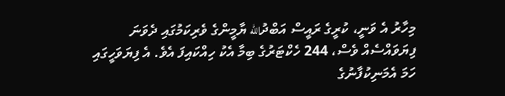މިހާރު އެ ވަނީ، ކުރީގެ ރައީސް އަބްދުالله ޔާމީންގެ ވެރިކަމުގައި ދެވަނަ ފިޔަވައްސެއް ވެސް، 244 ހެކްޓަރުގެ ބިމާ އެކު ހިއްކައިފަ އެވެ. އެ ފިޔަވަހީގައި ހަމަ އެމަނިކުފާނުގެ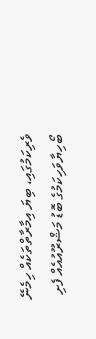ވެރިކަމުގައި، ބިޔަ އިމާރާތްތަކެއް ހިމެނޭ ބޯހިޔާވަހިކަމުގެ ބޮޑު މަޝްރޫއުއެއް ފެށި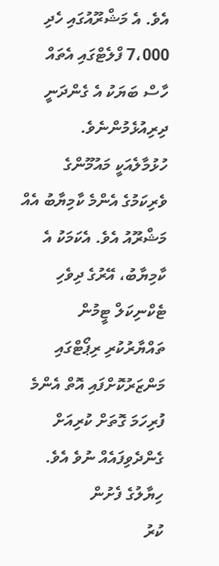އެވެ. އެ މަޝްރޫއުގައި ހެދި 7،000 ފްލެޓްގައި އެތައް ހާސް ބަޔަކު އެ ގެންދަނީ ދިރިއުޅެމުންނެވެ.
ހުޅުމާލެއަކީ މައުމޫންގެ ވެރިކަމުގެ އެންމެ ކާމިޔާބު އެއް މަޝްރޫއު އެވެ. އެކަމަކު އެ ކާމިޔާބު، އޭރުގެ ދިވެހި ޓެކްނިކަލް ޓީމުން ތައްޔާރުކުރި ރިޕޯޓްގައި މަންޒަރުކޮށްފައި އޮތް އެންމެ ފުރިހަމަ ގޮތަށް ކުރިއަށް ގެންދެވިފައެއް ނުވެ އެވެ.
ހިޔާލުގެ ފެށުން
ކުރު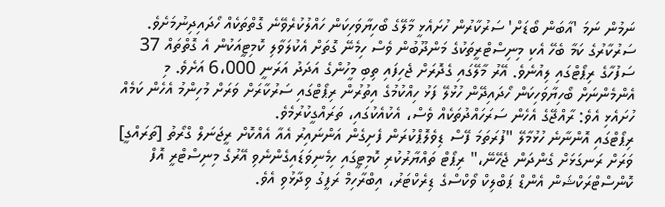ނަމުން ނަމަ 'އާބަން ބޯޑަށް' ސަރުކާރުން ހުށައެޅީ މާލޭގެ ބޯހިޔާވަހިކަން ހައްލުކުރެވޭނެ ގޮތްތަކެއް ހޯދައިދިނުމަށެވެ. ސަރުކާރުގެ ކަމާ ބެހޭ އެކި މިނިސްޓްރީތަކުގެ މަންދޫބުން ވެސް ހިމެނޭ ގޮތަށް އެކުލަވާލި ކޮމިޓީއަކުން އެ ގޮތްތައް 37 ސަފުހާގެ ރިޕޯޓްގައި ލިއުނެވެ. އޭރު މާލޭގައި ގެދޮރަށް ޖެހިފައި ތިބި މީހުންގެ އަދަދު އަރަނީ 6،000 އަށެވެ. މި އެންމެންނަށް ބޯހިޔާވަހިކަން ހޯދައިދޭން ހުޅުލޭ ފަޅު ހިއްކުމުގެ އިތުރުން ރިޕޯޓްގައި ސަރުކާރަށް ވަރަށް މުހިންމު އެހެން ކަމެއް ހުށައެޅި އެވެ: ރާއްޖޭގެ އެހެން ސަރަހައްދުތަކެއް ވެސް، އެކުއެކުގައި، ތަރައްގީކުރުމެވެ.
ރިޕޯޓްގައި އޮންނާނެ ހުޅުމާލޭ "ފުރަތަމަ ފޭސް ޑިވެލޮޕްކުރަން ފެށިގެން އަންނައިރު އެއާ އެއްކޮށް ރީޖަނަލް ގްރޯތު [ތަރައްގީ] ވަރަށް ރަނގަޅަށް ގެންދަން ޖެހޭނޭ،" ރިޕޯޓް ތައްޔާރުކުރި ކޮމިޓީގައި ހިމެނިވަޑައިގެންނެވި އޭރުގެ މިނިސްޓްރީ އޮފް ކޮންސްޓްރަކްޝަން އެންޑް ޕަބްލިކް ވޯކްސްގެ ޑިރެކްޓަރު، އިބްރާހިމް ރަފީގު ވިދާޅުވި އެވެ.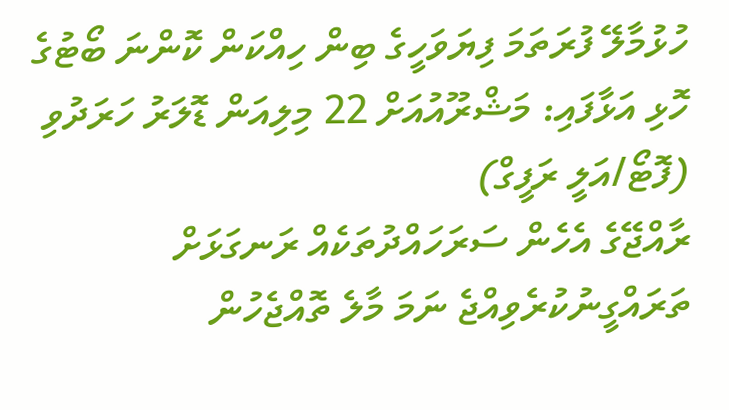ހުޅުމާލޭ ފުރަތަމަ ފިޔަވަހީގެ ބިން ހިއްކަން ކޮންނަ ބޯޓުގެ ހޮޅި އަޅާފައި: މަޝްރޫއުއަށް 22 މިލިއަން ޑޮލަރު ހަރަދުވި (ފޮޓޯ/އަލީ ރަފީގް)
ރާއްޖޭގެ އެހެން ސަރަހައްދުތަކެއް ރަނގަޅަށް ތަރައްގީނުކުރެވިއްޖެ ނަމަ މާލެ ތޮއްޖެހުން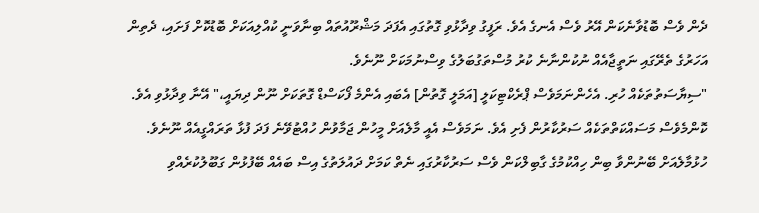ދެން ވެސް ބޮޑުވާނެކަން އޭރު ވެސް އެނގެ އެވެ. ރަފީގު ވިދާޅުވި ގޮތުގައި އެފަދަ މަޝްރޫއުތައް ބިނާވަނީ ކުއްލިއަކަށް ބޮޑުކޮށް ފަށައި، ދެތިން އަހަރުގެ ތެރޭގައި ނަތީޖާއެއް ނުކުންނާނެ ކުރު މުސްތަގުބަލުގެ ވިސްނުމަކަށް ނޫނެވެ.
"ސިޔާސަތުތަކެއް ހުރި. އެހެންނަމަވެސް ޕްރެކްޓިކަލީ [އަމަލީ ގޮތުން] އެބައި އެންމެ ފޯކަސްޑް ގޮތަކަށް ނޫން ދިޔައީ،" އޭނާ ވިދާޅުވި އެވެ.
ކޮންމެވެސް މަސައްކަތްތަކެއް ސަރުކާރުން ފެށި އެވެ. ނަމަވެސް އެއީ މާލެއަށް މީހުން ޖަމާވުން ހުއްޓުވޭނެ ފަދަ ފުޅާ ތަރައްގީއެއް ނޫނެވެ. ހުޅުމާލެއަށް ބޭނުންވާ ބިން ހިއްކުމުގެ ގާބިލްކަން ވެސް ސަރުކާރުގައި ނެތް ކަމަށް ދައުލަތުގެ އިސް ބައެއް ބޭފުޅުން ގަބޫލުކުރެއްވި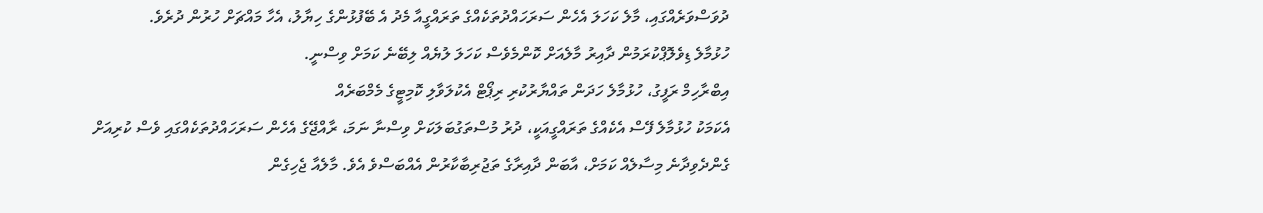ދުވަސްވަރެއްގައި، މާލެ ކަހަލަ އެހެން ސަރަހައްދުތަކެއްގެ ތަރައްގީއާ މެދު އެ ބޭފުޅުންގެ ހިޔާލު، އެހާ މައްޗަށް ހުރުން ދުރެވެ.
ހުޅުމާލެ ޑިވެލޮޕްކުރަމުން ދާއިރު މާލެއަށް ކޮންމެވެސް ކަހަލަ ލުޔެއް ލިބޭނެ ކަމަށް ވިސްނީ.
އިބްރާހިމް ރަފީގު، ހުޅުމާލެ ހަދަން ތައްޔާރުކުރި ރިޕޯޓް އެކުލަވާލި ކޮމިޓީގެ މެމްބަރެއް
އެކަމަކު ހުޅުމާލެ ފޭސް އެކެއްގެ ތަރައްގީއަކީ، ދުރު މުސްތަގުބަލަކަށް ވިސްނާ ނަމަ، ރާއްޖޭގެ އެހެން ސަރަހައްދުތަކެއްގައި ވެސް ކުރިއަށް ގެންދެވިދާނެ މިސާލެއް ކަމަށް، އާބަން ދާއިރާގެ ތަޖުރިބާކާރުން އެއްބަސްވެ އެވެ. މާލެއާ ޖެހިގެން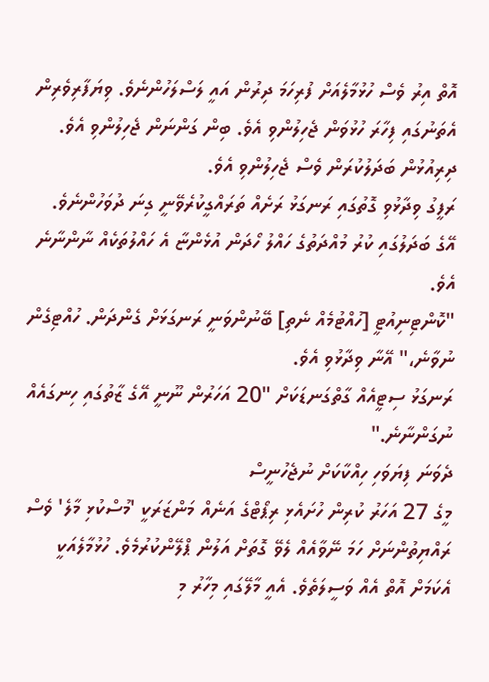އޮތް އިރު ވެސް ހުޅުމާލެއަށް ފުރިހަމަ ދިރުން އައީ ލަސްލަހުންނެވެ. ވިޔަފާރިވެރިން އެތަނުގައި ފިހާރަ ހުޅުވަން ޖެހިލުންވި އެވެ. ބިން ގަންނަން ޖެހިލުންވި އެވެ. ދިރިއުޅުން ބަދަލުކުރަން ވެސް ޖެހިލުންވި އެވެ.
ރަފީގު ވިދާޅުވި ގޮތުގައި ރަނގަޅު ރަށެއް ތަރައްގީކުރެވޭނީ ގިނަ ދުވަހުންނެވެ. އޭގެ ބަދަލުގައި ކުރު މުއްދަތުގެ ހައްލު ހޯދަން އުޅެންޏާ އެ ހައްލުތަކެއް ނާންނާނެ އެވެ.
"ކޮންޓިނިއުޓީ [ހުއްޓުމެއް ނެތި] ބޭނުންވަނީ ރަނގަޅަށް ގެންދަން. ހުއްޓިގެން ނުވާނެ،" އޭނާ ވިދާޅުވި އެވެ.
ރަނގަޅު ސިޓީއެއް ގާތްގަނޑަކަށް "20 އަހަރުން ނޫނީ އޭގެ ޒާތުގައި ހިނގައެއް ނުގަންނާނެ."
ދެވަނަ ފިޔަވަހި ހިއްކާކަށް ނުޖެހުނީސް
މީގެ 27 އަހަރު ކުރިން ހުށައެޅި ރިޕޯޓްގެ އަނެއް މަންޒަރަކީ 'މުސްކުޅި މާލެ' ވެސް ރައްޔިތުންނަށް ހަމަ ނޭވާއެއް ލެވޭ ގޮތަށް އަލުން ޕްލޭންކުރުމެވެ. ހުޅުމާލެއަކީ އެކަމަށް އޮތް އެއް ވަސީލަތެވެ. އެއީ މާލޭގައި މިހާރު މި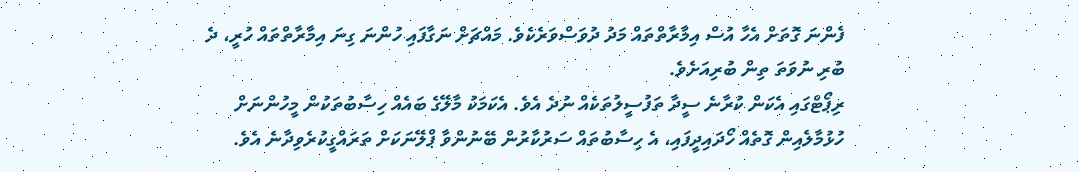ފެންނަ ގޮތަށް އެހާ އުސް އިމާރާތްތައް މަދު ދުވަސްވަރެކެވެ. މައްޗަށް ނަގާފައި ހުންނަ ގިނަ އިމާރާތްތައް ހުރީ، ދެ ބުރި ނުވަތަ ތިން ބުރިއަށެވެ.
ރިޕޯޓްގައި އެކަން ކުރާނެ ސީދާ ތަފުސީލުތަކެއް ނުދެ އެވެ. އެކަމަކު މާލޭގެ ބައެއް ހިސާބުތަކުން މީހުންނަށް ހުޅުމާލެއިން ގޮތެއް ހޯދައިދީފައި، އެ ހިސާބުތައް ސަރުކާރުން ބޭނުންވާ ޕްލޭނަކަށް ތަރައްގީކުރެވިދާނެ އެވެ.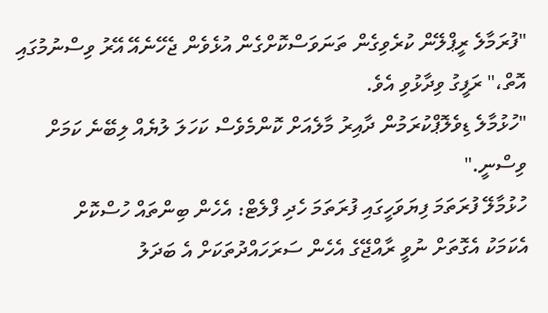"ފުރަމާލެ ރީޕްލޭން ކުރެވިގެން ތަނަވަސްކޮށްގެން އުޅެވެން ޖެހޭނެއޭ އޭރު ވިސްނުމުގައި އޮތް،" ރަފީގު ވިދާޅުވި އެވެ.
"ހުޅުމާލެ ޑިވެލޮޕްކުރަމުން ދާއިރު މާލެއަށް ކޮންމެވެސް ކަހަލަ ލުޔެއް ލިބޭނެ ކަމަށް ވިސްނީ."
ހުޅުމާލޭ ފުރަތަމަ ފިޔަވަހީގައި ފުރަތަމަ ހެދި ފްލެޓް: އެހެން ބިންތައް ހުސްކޮށް
އެކަމަކު އެގޮތަށް ނުވީ ރާއްޖޭގެ އެހެން ސަރަހައްދުތަކަށް އެ ބަދަލު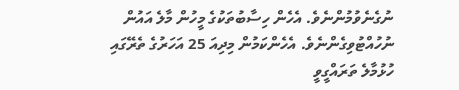ނުގެނެވުމުންނެވެ. އެހެން ހިސާބުތަކުގެ މީހުން މާލެ އައުން ނުހުއްޓުވިގެންނެވެ. އެހެންކަމުން މިދިއަ 25 އަހަރުގެ ތެރޭގައި ހުޅުމާލެ ތަރައްގީވީ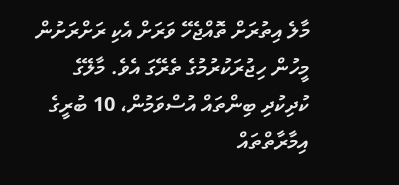މާލެ އިތުރަށް ތޮއްޖެހޭ ވަރަށް އެކި ރަށްރަށުން މީހުން ހިޖުރަކުރުމުގެ ތެރޭގަ އެވެ. މާލޭގެ ކުދިކުދި ބިންތައް އުސްވަމުން، 10 ބުރީގެ އިމާރާތްތައް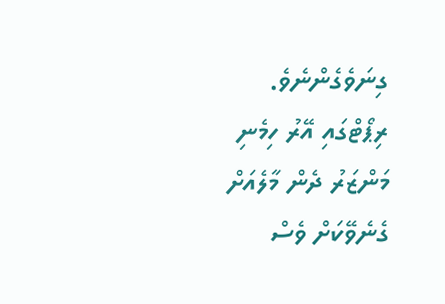ގިނަވެގެންނެވެ.
ރިޕޯޓްގައި އޭރު ހިމެނި މަންޒަރު ދެން މާލެއަށް ގެނެވޭކަށް ވެސް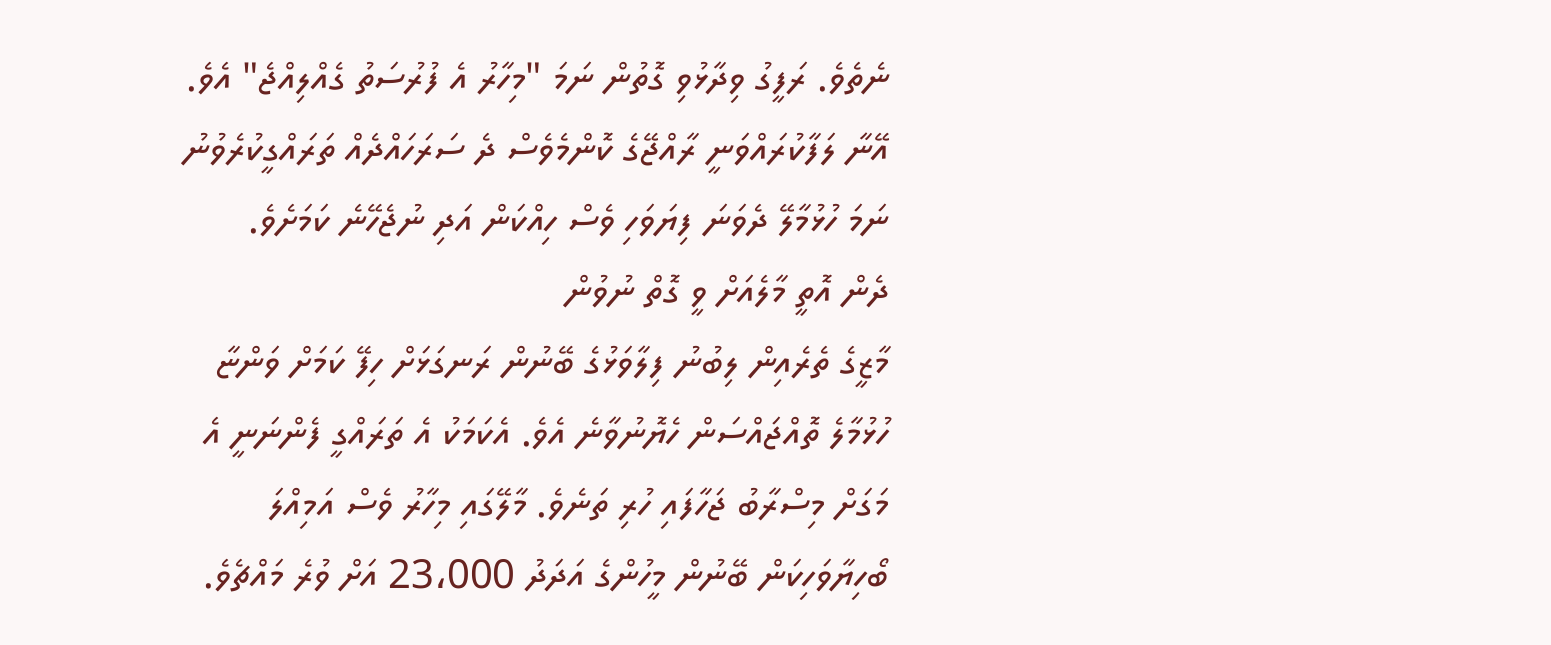ނެތެވެ. ރަފީގު ވިދާޅުވި ގޮތުން ނަމަ "މިހާރު އެ ފުރުސަތު ގެއްލިއްޖެ" އެވެ.
އޭނާ ލަފާކުރައްވަނީ ރާއްޖޭގެ ކޮންމެވެސް ދެ ސަރަހައްދެއް ތަރައްގީކުރެވުނު ނަމަ ހުޅުމާލޭ ދެވަނަ ފިޔަވަހި ވެސް ހިއްކަން އަދި ނުޖެހޭނެ ކަމަށެވެ.
ދެން އޮތީ މާލެއަށް ވީ ގޮތް ނުވުން
މާޒީގެ ތެރެއިން ލިބުނު ފިލާވަޅުގެ ބޭނުން ރަނގަޅަށް ހިފޭ ކަމަށް ވަންޏާ ހުޅުމާލެ ތޮއްޖައްސަން ހެޔޮނުވާނެ އެވެ. އެކަމަކު އެ ތަރައްގީ ފެންނަނީ އެ މަގަށް މިސްރާބު ޖަހާފައި ހުރި ތަނެވެ. މާލޭގައި މިހާރު ވެސް އަމިއްލަ ބޯހިޔާވަހިކަން ބޭނުން މީހުންގެ އަދަދު 23،000 އަށް ވުރެ މައްޗެވެ.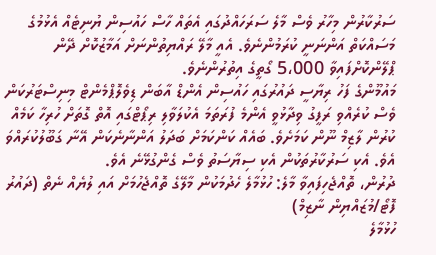ސަރުކާރުން މިހާރު ވެސް މާލެ ސަރަހައްދުގައި އެތައް ހާސް ހައުސިން ޔުނިޓެއް އެޅުމުގެ މަސައްކަތް އަންނަނީ ކުރަމުންނެވެ. އެއީ މާލޭ ރައްޔިތުންނަށް އަމާޒުކޮށް ދޭން ޕްލޭންކޮށްފައިވާ 5،000 ގޯތީގެ އިތުރުންނެވެ.
މައުމޫންގެ ފަހު ރިޔާސީ ދައުރުގައި ހައުސިން އެންޑް އާބަން ޑިވެލޮޕްމެންޓް މިނިސްޓަރުކަން ވެސް ކުރެއްވި ރަފީގު ވިދާޅުވީ އެންމެ ފުރަތަމަ އެކުލަވާލި ރިޕޯޓްގައި އޮތް ގޮތަށް ހުރިހާ ކަމެއް ކުރުން ލާޒިމް ނޫން ކަމަށެވެ. ބައެއް ކަންކަމަށް ބަދަލު އަންނާނެކަން އޭނާ ގަބޫލުކުރައްވަ އެވެ. އެކި ސަރުކާރުތަކުން އެކި ސިޔާސަތު ވެސް ގެންގުޅޭނެ އެވެ.
ދުރުން، ތޮއްޖެހިފައިވާ މާލެ: ހުޅުމާލެ ހެދުމަކުން މާލޭގެ ތޮއްޖެހުމަށް އައި ލުޔެއް ނެތް (ދައުރު ފޮޓޯ/މުޒައްޔިން ނާޒިމް)
ހުޅުމާލެ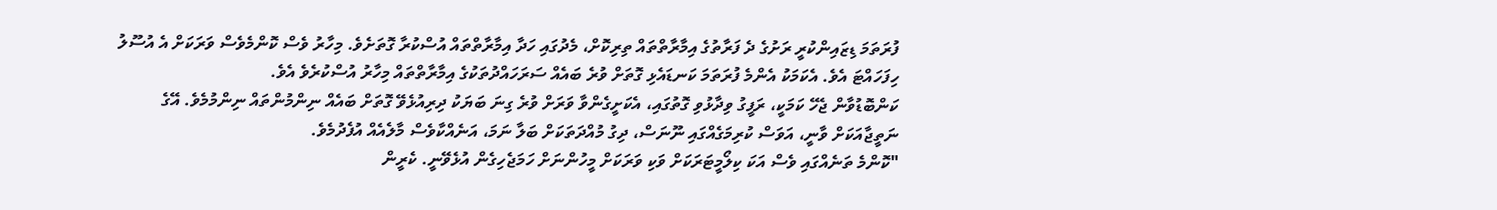ފުރަތަމަ ޑިޒައިންކުރީ ރަށުގެ ދެ ފަރާތުގެ އިމާރާތްތައް ތިރިކޮށް، މެދުގައި ހަދާ އިމާރާތްތައް އުސްކުރާ ގޮތަށެވެ. މިހާރު ވެސް ކޮންމެވެސް ވަރަކަށް އެ އުސޫލު ހިފަހައްޓަ އެވެ. އެކަމަކު އެންމެ ފުރަތަމަ ކަނޑައެޅި ގޮތަށް ވުރެ ބައެއް ސަރަހައްދުތަކުގެ އިމާރާތްތައް މިހާރު އުސްކުރެވެ އެވެ.
ކަންބޮޑުވާން ޖެހޭ ކަމަކީ، ރަފީގު ވިދާޅުވި ގޮތުގައި، އެކަށީގެންވާ ވަރަށް ވުރެ ގިނަ ބަޔަކު ދިރިއުޅެވޭ ގޮތަށް ބައެއް ނިންމުންތައް ނިންމުމެވެ. އޭގެ ނަތީޖާއަކަށް ވާނީ، އަވަސް ކުރިމަގެއްގައި ނޫނަސް، ދިގު މުއްދަތަކަށް ބަލާ ނަމަ، އަނެއްކާވެސް މާލެއެއް އުފެދުމެވެ.
"ކޮންމެ ތަނެއްގައި ވެސް އަކަ ކިލޯމީޓަރަކަށް ވަކި ވަރަކަށް މީހުންނަށް ހަމަޖެހިގެން އުޅެވޭނީ. ކެރީން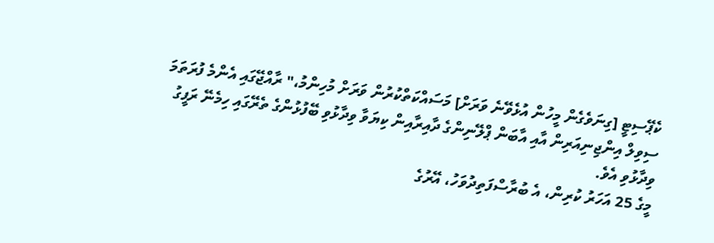ކެޕޭސިޓީ [ގިނަވެގެން މީހުން އުޅެވޭނެ ވަރަށް] މަސައްކަތްކުރުން ވަރަށް މުހިންމު،" ރާއްޖޭގައި އެންމެ ފުރަތަމަ ސިވިލް އިންޖިނިއަރިން އާއި އާބަން ޕްލޭނިންގެ ދާއިރާއިން ކިޔަވާ ވިދާޅުވި ބޭފުޅުންގެ ތެރޭގައި ހިމެނޭ ރަފީގު ވިދާޅުވި އެވެ.
މީގެ 25 އަހަރު ކުރިން، އެ ބުރާސްފަތިދުވަހު، އޭރުގެ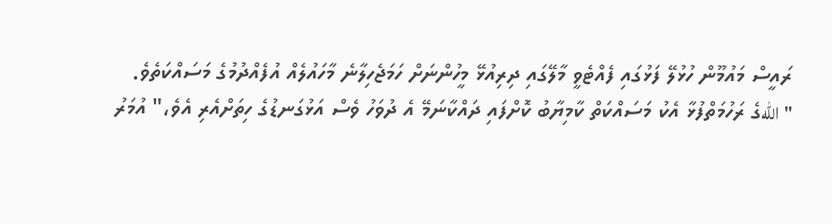ރައީސް މައުމޫން ހުޅުލޭ ފަޅުގައި ފެއްޓެވީ މާލޭގައި ދިރިއުޅޭ މީހުންނަށް ހަމަޖެހިލާނެ މާހައުލެއް އުފެއްދުމުގެ މަސައްކަތެވެ.
"اللهގެ ރަހުމަތްފުޅާ އެކު މަސައްކަތް ކާމިޔާބު ކޮށްފައި ދައްކާނަމޭ އެ ދުވަހު ވެސް އަޅުގަނޑުގެ ހިތަށްއެރި އެވެ،" އުމަރު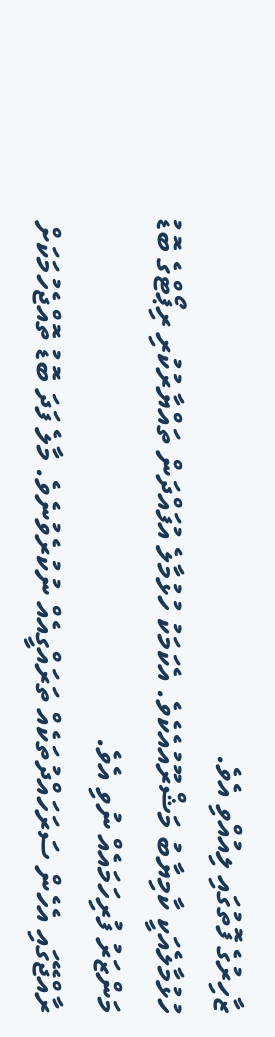ޒާހިރުގެ ފޮތުގައި ލިއުއްވި އެވެ.
ހުޅުމާލެއަކީ ކާމިޔާބު މަޝްރޫއުއެކެވެ. އެކަމަކު ހުޅުމާލެ އުފައްދަން ތައްޔާރުކުރި ރިޕޯޓްގެ ބޮޑު މަންޒަރު ފުރިހަމައެއް ނުވި އެވެ.
ރާއްޖޭގައި އެހެން ސަރަހައްދުތަކެއް ތަރައްގީއެއް ނުކުރެވުނެވެ. މާލެ ފަދަ ބޮޑު ތޮއްޖެހުމަކަށް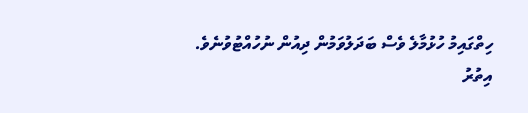ހިތްގައިމު ހުޅުމާލެ ވެސް ބަދަލުވަމުން ދިއުން ނުހުއްޓުވުނެވެ.
އިތުރު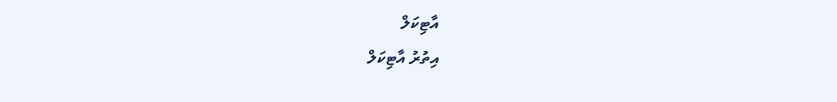އާޓިކަލް
އިތުރު އާޓިކަލް